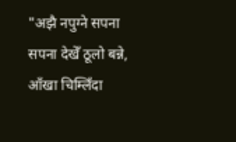"अझै नपुग्ने सपना
सपना देखेँ ठूलो बन्ने, आँखा चिम्लिँदा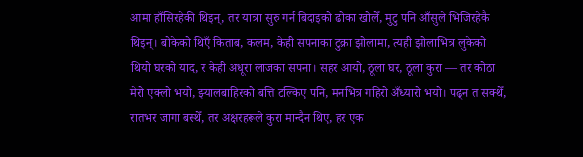आमा हाँसिरहेकी थिइन्, तर यात्रा सुरु गर्न बिदाइको ढोका खोलेँ, मुटु पनि आँसुले भिजिरहेकै थिइन्। बोकेको थिएँ किताब, कलम, केही सपनाका टुक्रा झोलामा, त्यही झोलाभित्र लुकेको थियो घरको याद, र केही अधूरा लाजका सपना। सहर आयो, ठूला घर, ठूला कुरा — तर कोठा मेरो एक्लो भयो, झ्यालबाहिरको बत्ति टल्किए पनि, मनभित्र गहिरो अँध्यारो भयो। पढ्न त सक्थेँ, रातभर जागा बस्थेँ, तर अक्षरहरूले कुरा मान्दैन थिए, हर एक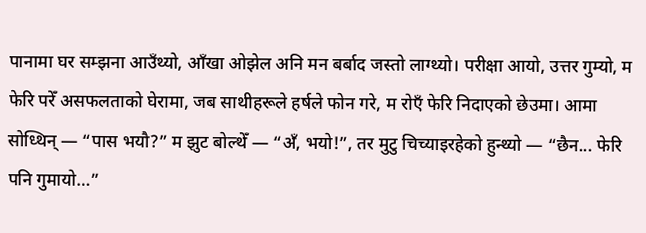पानामा घर सम्झना आउँथ्यो, आँखा ओझेल अनि मन बर्बाद जस्तो लाग्थ्यो। परीक्षा आयो, उत्तर गुम्यो, म फेरि परेँ असफलताको घेरामा, जब साथीहरूले हर्षले फोन गरे, म रोएँ फेरि निदाएको छेउमा। आमा सोध्थिन् — “पास भयौ?” म झुट बोल्थेँ — “अँ, भयो!”, तर मुटु चिच्याइरहेको हुन्थ्यो — “छैन... फेरि पनि गुमायो…”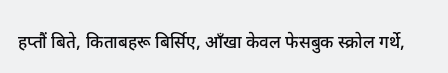हप्तौं बिते, किताबहरू बिर्सिए, आँखा केवल फेसबुक स्क्रोल गर्थे,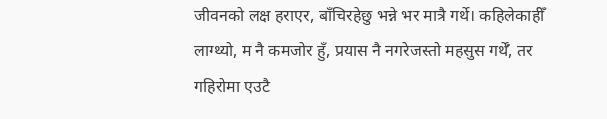जीवनको लक्ष हराएर, बाँचिरहेछु भन्ने भर मात्रै गर्थे। कहिलेकाहीँ लाग्थ्यो, म नै कमजोर हुँ, प्रयास नै नगरेजस्तो महसुस गर्थेँ, तर गहिरोमा एउटै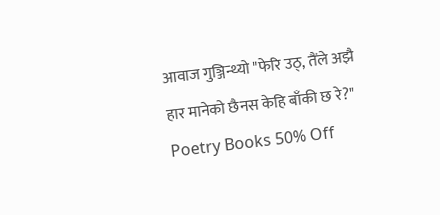आवाज गुञ्जिन्थ्यो "फेरि उठ्, तैंले अझै हार मानेको छैनस केहि बाँकी छ रे?"
Poetry Books 50% Off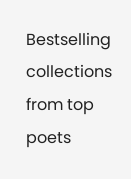Bestselling collections from top poets